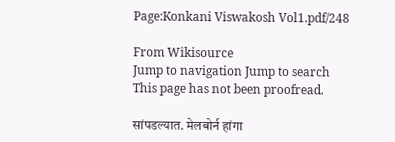Page:Konkani Viswakosh Vol1.pdf/248

From Wikisource
Jump to navigation Jump to search
This page has not been proofread.

सांपडल्यात. मेलबोर्न हांगा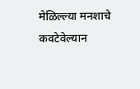मेळिल्ल्या मनशाचे कवटेवेल्यान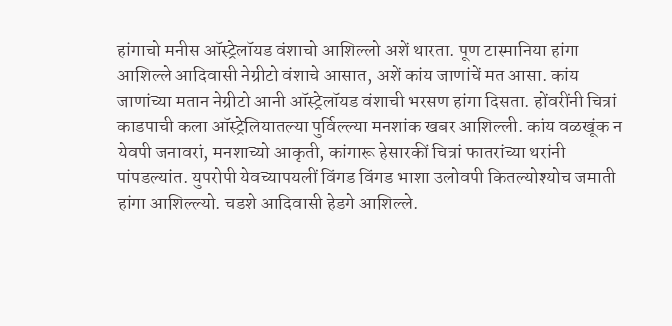हांगाचो मनीस ऑस्ट्रेलॉयड वंशाचो आशिल्लो अशें थारता. पूण टास्मानिया हांगा आशिल्ले आदिवासी नेग्रीटो वंशाचे आसात, अशें कांय जाणांचें मत आसा. कांय जाणांच्या मतान नेग्रीटो आनी ऑस्ट्रेलॉयड वंशाची भरसण हांगा दिसता. होंवरींनी चित्रां काडपाची कला ऑस्ट्रेलियातल्या पुर्विल्ल्या मनशांक खबर आशिल्ली. कांय वळखूंक न येवपी जनावरां, मनशाच्यो आकृती, कांगारू हेसारकीं चित्रां फातरांच्या थरांनी पांपडल्यांत. युपरोपी येवच्यापयलीं विंगड विंगड भाशा उलोवपी कितल्योश्योच जमाती हांगा आशिल्ल्यो. चडशे आदिवासी हेडगे आशिल्ले.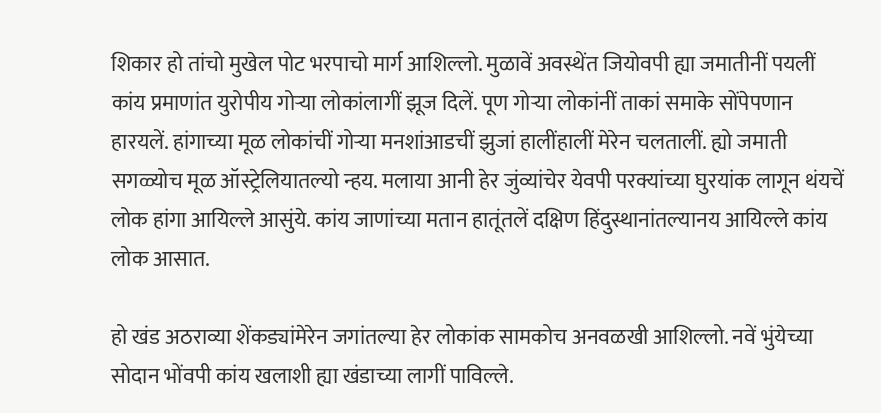शिकार हो तांचो मुखेल पोट भरपाचो मार्ग आशिल्लो. मुळावें अवस्थेंत जियोवपी ह्या जमातीनीं पयलीं कांय प्रमाणांत युरोपीय गोऱ्या लोकांलागीं झूज दिलें. पूण गोऱ्या लोकांनीं ताकां समाके सोंपेपणान हारयलें. हांगाच्या मूळ लोकांचीं गोऱ्या मनशांआडचीं झुजां हालींहालीं मेरेन चलतालीं. ह्यो जमाती सगळ्योच मूळ ऑस्ट्रेलियातल्यो न्हय. मलाया आनी हेर जुंव्यांचेर येवपी परक्यांच्या घुरयांक लागून थंयचें लोक हांगा आयिल्ले आसुंये. कांय जाणांच्या मतान हातूंतलें दक्षिण हिंदुस्थानांतल्यानय आयिल्ले कांय लोक आसात.

हो खंड अठराव्या शेंकड्यांमेरेन जगांतल्या हेर लोकांक सामकोच अनवळखी आशिल्लो. नवें भुंयेच्या सोदान भोंवपी कांय खलाशी ह्या खंडाच्या लागीं पाविल्ले.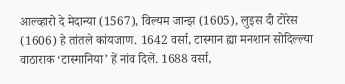आल्व्हारो दे मेदान्या (1567), विल्यम जान्झ (1605), लुइस दी टोरेस (1606) हे तांतले कांयजाण. 1642 वर्सा, टास्मान ह्या मनशान सोदिल्ल्या वाठाराक ‘टास्मानिया’ हें नांव दिलें. 1688 वर्सा,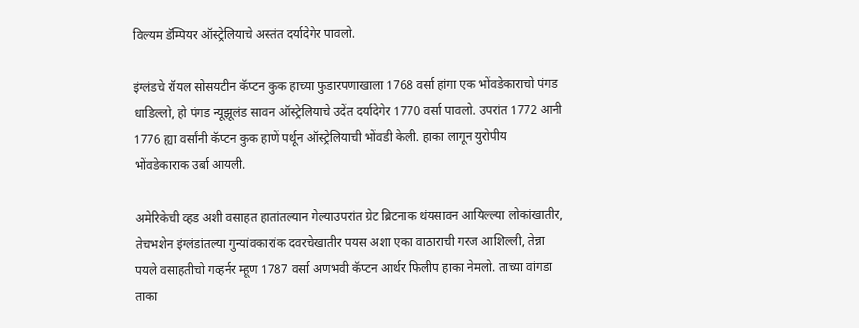विल्यम डॅम्पियर ऑस्ट्रेलियाचे अस्तंत दर्यादेगेर पावलो.

इंग्लंडचे रॉयल सोसयटीन कॅप्टन कुक हाच्या फुडारपणाखाला 1768 वर्सा हांगा एक भोंवडेकाराचो पंगड धाडिल्लो, हो पंगड न्यूझूलंड सावन ऑस्ट्रेलियाचे उदेंत दर्यादेगेर 1770 वर्सा पावलो. उपरांत 1772 आनी 1776 ह्या वर्सांनी कॅप्टन कुक हाणें पर्थून ऑस्ट्रेलियाची भोंवडी केली. हाका लागून युरोपीय भोंवडेकाराक उर्बा आयली.

अमेरिकेची व्हड अशी वसाहत हातांतल्यान गेल्याउपरांत ग्रेट ब्रिटनाक थंयसावन आयिल्ल्या लोकांखातीर, तेचभशेन इंग्लंडांतल्या गुन्यांवकारांक दवरचेखातीर पयस अशा एका वाठाराची गरज आशिल्ली, तेन्ना पयले वसाहतीचो गव्हर्नर म्हूण 1787 वर्सा अणभवी कॅप्टन आर्थर फिलीप हाका नेमलो. ताच्या वांगडा ताका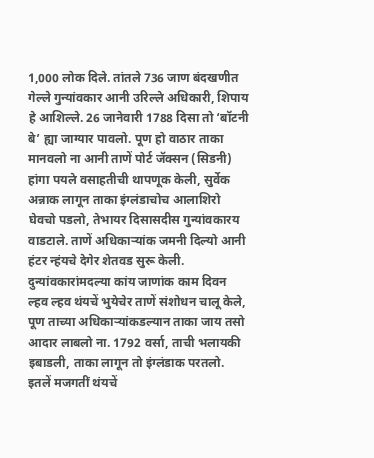1,000 लोक दिले. तांतले 736 जाण बंदखणीत गेल्ले गुन्यांवकार आनी उरिल्ले अधिकारी, शिपाय हे आशिल्ले. 26 जानेवारी 1788 दिसा तो ‘बॉटनी बे’ ह्या जाग्यार पावलो. पूण हो वाठार ताका मानवलो ना आनी ताणें पोर्ट जॅक्सन (सिडनी) हांगा पयले वसाहतीची थापणूक केली, सुर्वेक अन्नाक लागून ताका इंग्लंडाचोच आलाशिरो घेवचो पडलो, तेभायर दिसासदीस गुन्यांवकारय वाडटाले. ताणें अधिकाऱ्यांक जमनी दिल्यो आनी हंटर न्हंयचे देगेर शेतवड सुरू केली. दुन्यांवकारांमदल्या कांय जाणांक काम दिवन ल्हव ल्हव थंयचें भुयेचेर ताणें संशोधन चालू केले, पूण ताच्या अधिकाऱ्यांकडल्यान ताका जाय तसो आदार लाबलो ना. 1792 वर्सा, ताची भलायकी इबाडली, ताका लागून तो इंग्लंडाक परतलो. इतलें मजगतीं थंयचें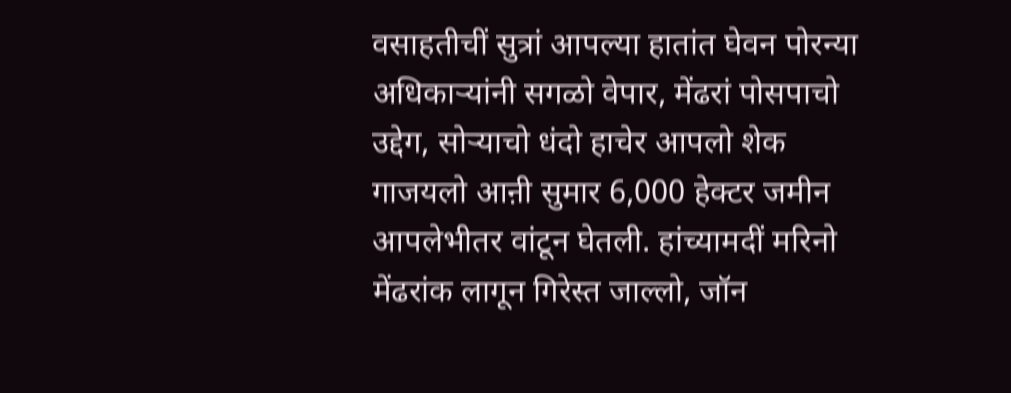वसाहतीचीं सुत्रां आपल्या हातांत घेवन पोरन्या अधिकाऱ्यांनी सगळो वेपार, मेंढरां पोसपाचो उद्देग, सोऱ्याचो धंदो हाचेर आपलो शेक गाजयलो आऩी सुमार 6,000 हेक्टर जमीन आपलेभीतर वांटून घेतली. हांच्यामदीं मरिनो मेंढरांक लागून गिरेस्त जाल्लो, जॉन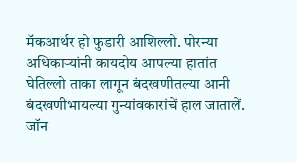मॅकआर्थर हो फुडारी आशिल्लो. पोरन्या अधिकाऱ्यांनी कायदोय आपल्या हातांत घेतिल्लो ताका लागून बंदखणीतल्या आनी बंदखणीभायल्या गुन्यांवकारांचें हाल जातालें. जॉन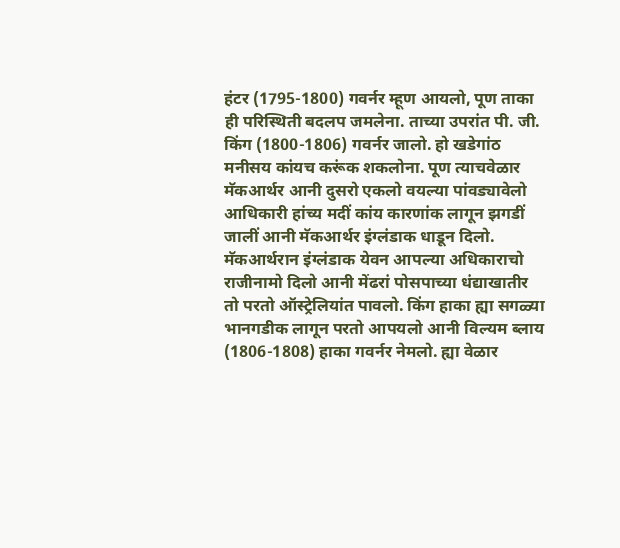हंटर (1795-1800) गवर्नर म्हूण आयलो, पूण ताका ही परिस्थिती बदलप जमलेना. ताच्या उपरांत पी. जी. किंग (1800-1806) गवर्नर जालो. हो खडेगांठ मनीसय कांयच करूंक शकलोना. पूण त्याचवेळार मॅकआर्थर आनी दुसरो एकलो वयल्या पांवड्यावेलो आधिकारी हांच्य मदीं कांय कारणांक लागून झगडीं जालीं आनी मॅकआर्थर इंग्लंडाक धाडून दिलो. मॅकआर्थरान इंग्लंडाक येवन आपल्या अधिकाराचो राजीनामो दिलो आनी मेंढरां पोसपाच्या धंद्याखातीर तो परतो ऑस्ट्रेलियांत पावलो. किंग हाका ह्या सगळ्या भानगडीक लागून परतो आपयलो आनी विल्यम ब्लाय (1806-1808) हाका गवर्नर नेमलो. ह्या वेळार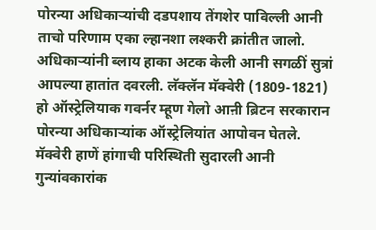पोरन्या अधिकाऱ्यांची दडपशाय तेंगशेर पाविल्ली आनी ताचो परिणाम एका ल्हानशा लश्करी क्रांतीत जालो. अधिकाऱ्यांनी ब्लाय हाका अटक केली आनी सगळीं सुत्रां आपल्या हातांत दवरली. लॅक्लॅन मॅक्वेरी (1809-1821) हो ऑस्ट्रेलियाक गवर्नर म्हूण गेलो आऩी ब्रिटन सरकारान पोरन्या अधिकाऱ्यांक ऑस्ट्रेलियांत आपोवन घेतले. मॅक्वेरी हाणें हांगाची परिस्थिती सुदारली आनी गुन्यांवकारांक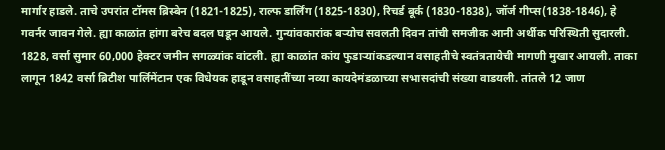मार्गार हाडले. ताचे उपरांत टॉमस ब्रिस्बेन (1821-1825), राल्फ डार्लिंग (1825-1830), रिचर्ड बूर्क (1830-1838), जॉर्ज गीप्स(1838-1846), हे गवर्नर जावन गेले. ह्या काळांत हांगा बरेच बदल घडून आयले. गुन्यांवकारांक बऱ्योच सवलती दिवन तांची समजीक आनी अर्थीक परिस्थिती सुदारली. 1828, वर्सा सुमार 60,000 हेक्टर जमीन सगळ्यांक वांटली. ह्या काळांत कांय फुडाऱ्यांकडल्यान वसाहतीचे स्वतंत्रतायेची मागणी मुखार आयली. ताका लागून 1842 वर्सा ब्रिटीश पार्लिमेंटान एक विधेयक हाडून वसाहतींच्या नव्या कायदेमंडळाच्या सभासदांची संख्या वाडयली. तांतले 12 जाण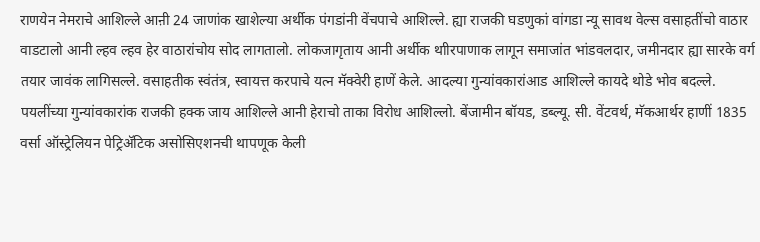राणयेन नेमराचे आशिल्ले आऩी 24 जाणांक खाशेल्या अर्थीक पंगडांनी वेंचपाचे आशिल्ले. ह्या राजकी घडणुकां वांगडा न्यू सावथ वेल्स वसाहतींचो वाठार वाडटालो आनी ल्हव ल्हव हेर वाठारांचोय सोद लागतालो. लोकजागृताय आनी अर्थीक थाीरपाणाक लागून समाजांत भांडवलदार, जमीनदार ह्या सारके वर्ग तयार जावंक लागिसल्ले. वसाहतीक स्वंतंत्र, स्वायत्त करपाचे यत्न मॅक्वेरी हाणें केले. आदल्या गुन्यांवकारांआड आशिल्ले कायदे थोडे भोव बदल्ले. पयलींच्या गुन्यांवकारांक राजकी हक्क जाय आशिल्ले आनी हेराचो ताका विरोध आशिल्लो. बेंजामीन बॉयड, डब्ल्यू. सी. वेंटवर्थ, मॅकआर्थर हाणीं 1835 वर्सा ऑस्ट्रेलियन पेट्रिॲटिक असोसिएशनची थापणूक केली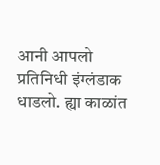आनी आपलो प्रतिनिधी इंग्लंडाक धाडलो. ह्या काळांत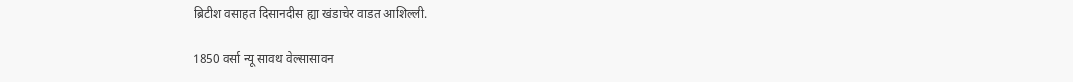ब्रिटीश वसाहत दिसानदीस ह्या खंडाचेर वाडत आशिल्ली.

1850 वर्सा न्यू सावथ वेल्सासावन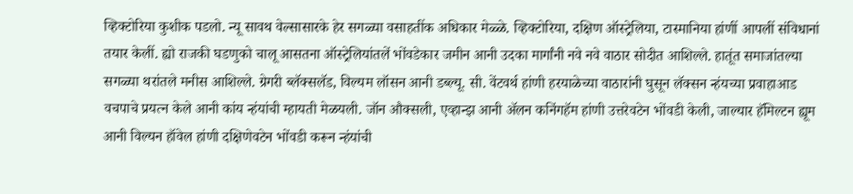व्हिक्टोरिया कुशीक पडलो. न्यू सावथ वेल्सासारके हेर सगळ्या वसाहतींक अधिकार मेळ्ळे. व्हिक्टोरिया, दक्षिण ऑस्ट्रेलिया, टास्मानिया हांणीं आपलीं संविधानां तयार केलीं. ह्यो राजकी घडणुको चालू आसतना ऑस्ट्रेलियांतलें भोंवडेकार जमीन आनी उदका मार्गांनी नवे नवे वाठार सोदीत आशिल्ले. हातूंत समाजांतल्या सगळ्या थरांतले मनीस आशिल्ले. ग्रेगरी ब्लॅक्सलॅड, विल्यम लॉसन आनी डब्ल्यू. सी. वेंटवर्थ हांणी हरयाळेच्या वाठारांनी घुसून लॅक्सन न्हंयच्या प्रवाहाआड वचपाचे प्रयत्न केले आनी कांय न्हंयांची म्हायती मेळयली. जॉन औक्सली, एव्हान्झ आनी ॲलन कनिंगहॅम हांणी उत्तरेवटेन भोंवडी केली, जाल्यार हॅमिल्टन ह्यूम आनी विल्यन हॉवेल हांणी दक्षिणेवटेन भोंवडी करून न्हंयांची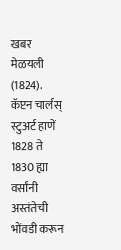खबर मेळयली (1824). कॅप्टन चार्लस् स्टुअर्ट हाणें 1828 ते 1830 ह्या वर्सांनी अस्तंतेची भोंवडी करून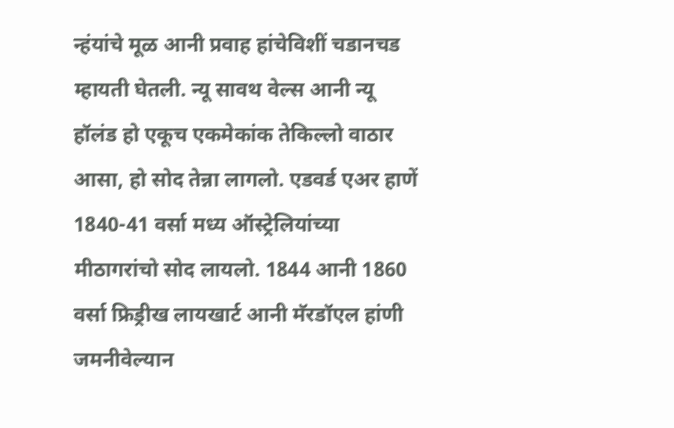न्हंयांचे मूळ आनी प्रवाह हांचेविशीं चडानचड म्हायती घेतली. न्यू सावथ वेल्स आनी न्यू हॉलंड हो एकूच एकमेकांक तेकिल्लो वाठार आसा, हो सोद तेन्ना लागलो. एडवर्ड एअर हाणें 1840-41 वर्सा मध्य ऑस्ट्रेलियांच्या मीठागरांचो सोद लायलो. 1844 आनी 1860 वर्सा फ्रिड्रीख लायखार्ट आनी मॅरडॉएल हांणी जमनीवेल्यान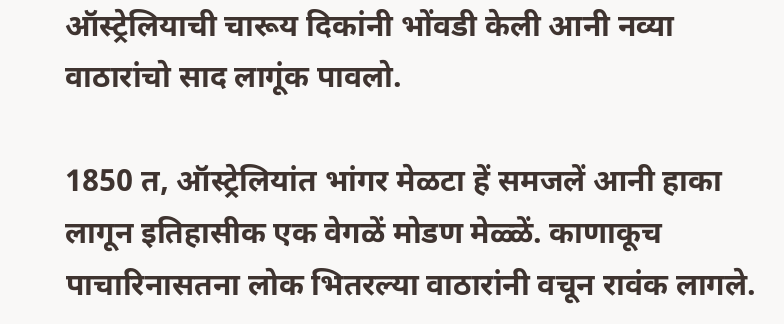ऑस्ट्रेलियाची चारूय दिकांनी भोंवडी केली आनी नव्या वाठारांचो साद लागूंक पावलो.

1850 त, ऑस्ट्रेलियांत भांगर मेळटा हें समजलें आनी हाका लागून इतिहासीक एक वेगळें मोडण मेळ्ळें. काणाकूच पाचारिनासतना लोक भितरल्या वाठारांनी वचून रावंक लागले.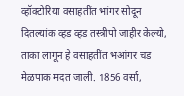व्हॉक्टोरिया वसाहतींत भांगर सोदून दितल्यांक व्हड व्हड तस्त्रीपो जाहीर केल्यो, ताका लागून हे वसाहतींत भआंगर चड मेळपाक मदत जाली. 1856 वर्सा,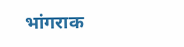भांगराक